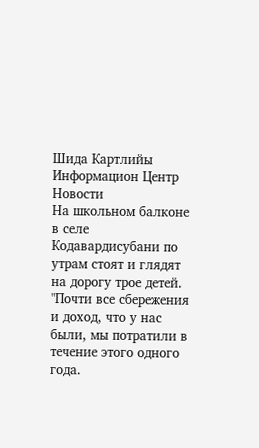Шида Картлийы Информацион Центр
Новости
На школьном балконе в селе Кодавардисубани по утрам стоят и глядят
на дорогу трое детей.
"Почти все сбережения и доход, что у нас были, мы потратили в
течение этого одного года.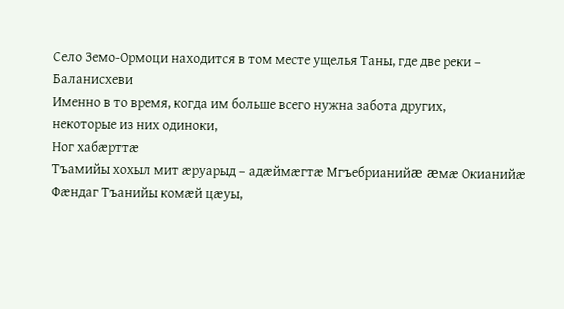Село Земо-Ормоци находится в том месте ущелья Таны, где две реки –
Баланисхеви
Именно в то время, когда им больше всего нужна забота других,
некоторые из них одиноки,
Ног хабæрттæ
Тъамийы хохыл мит æруарыд – адæймæгтæ Мгъебрианийæ æмæ Окианийæ
Фæндаг Тъанийы комæй цæуы,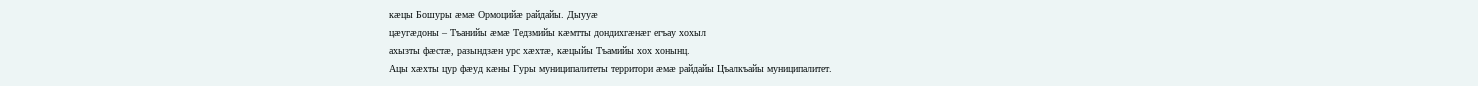кæцы Бошуры æмæ Ормоцийæ райдайы. Дыууæ
цæугæдоны – Тъанийы æмæ Тедзмийы кæмтты дондихгæнæг егъау хохыл
ахызты фæстæ, разындзæн урс хæхтæ, кæцыйы Тъамийы хох хонынц.
Ацы хæхты цур фæуд кæны Гуры муниципалитеты территори æмæ райдайы Цъалкъайы муниципалитет.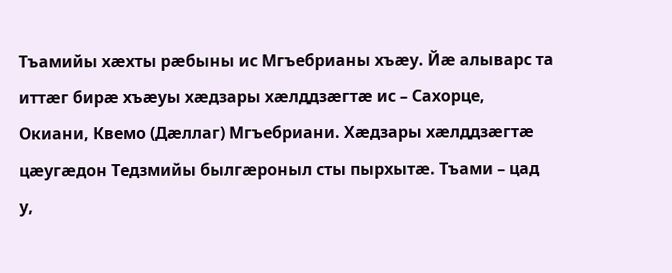Тъамийы хæхты рæбыны ис Мгъебрианы хъæу. Йæ алыварс та иттæг бирæ хъæуы хæдзары хæлддзæгтæ ис – Сахорце, Окиани, Квемо (Дæллаг) Мгъебриани. Хæдзары хæлддзæгтæ цæугæдон Тедзмийы былгæроныл сты пырхытæ. Тъами – цад у,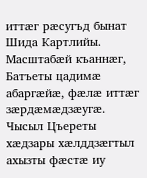иттæг рæсугъд бынат Шида Картлийы. Масштабæй къаннæг, Батъеты цадимæ абаргæйæ, фæлæ иттæг зæрдæмæдзæугæ.
Чысыл Цъереты хæдзары хæлддзæгтыл ахызты фæстæ иу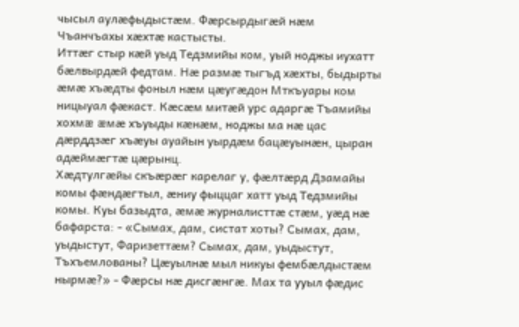чысыл аулæфыдыстæм. Фæрсырдыгæй нæм Чъанчъахы хæхтæ кастысты.
Иттæг стыр кæй уыд Тедзмийы ком, уый ноджы иухатт бæлвырдæй федтам. Нæ размæ тыгъд хæхты, быдырты æмæ хъæдты фоныл нæм цæугæдон Мткъуары ком ницыуал фæкаст. Кæсæм митæй урс адаргæ Тъамийы хохмæ æмæ хъуыды кæнæм, ноджы ма нæ цас дæрддзæг хъæуы ауайын уырдæм бацæуынæн, цыран адæймæгтæ цæрынц.
Хæдтулгæйы скъæрæг карелаг у, фæлтæрд Дзамайы комы фæндæгтыл, æниу фыццаг хатт уыд Тедзмийы комы. Куы базыдта, æмæ журналисттæ стæм, уæд нæ бафарста: - «Сымах, дам, систат хоты? Сымах, дам, уыдыстут, Фаризеттæм? Сымах, дам, уыдыстут, Тъхъемлованы? Цæуылнæ мыл никуы фембæлдыстæм нырмæ?» - Фæрсы нæ дисгæнгæ. Мах та ууыл фæдис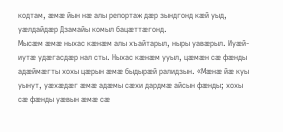кодтам, æмæ йын нæ алы репортаж дæр зындгонд кæй уыд, уæлдайдæр Дзамайы комыл бацæттæгонд.
Мысæм æмæ ныхас кæнæм алы хъайтарыл, ныры уавæрыл. Иуæй-иутæ удæгасдæр нал сты. Ныхас кæнæм ууыл, цæмæн сæ фæнды адæймæгты хохы цæрын æмæ быдырæй ралидзын. «Мæнæ йæ куы уынут, уæхæдæг æмæ адæмы сæхи дардмæ айсын фæнды; хохы сæ фæнды уæвын æмæ сæ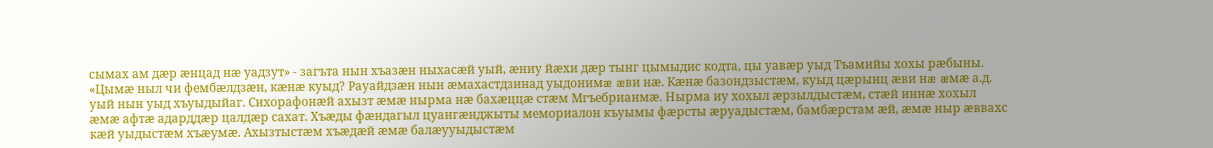сымах ам дæр æнцад нæ уадзут» - загъта нын хъазæн ныхасæй уый, æниу йæхи дæр тынг цымыдис кодта, цы уавæр уыд Тъамийы хохы рæбыны.
«Цымæ ныл чи фембæлдзæн, кæнæ куыд? Рауайдзæн нын æмахастдзинад уыдонимæ æви нæ. Кæнæ базондзыстæм, куыд цæрынц æви нæ æмæ а.д. уый нын уыд хъуыдыйаг. Сихорафонæй ахызт æмæ нырма нæ бахæццæ стæм Мгъебрианмæ. Нырма иу хохыл æрзылдыстæм, стæй иннæ хохыл æмæ афтæ адарддæр цалдæр сахат. Хъæды фæндагыл цуангæнджыты мемориалон къуымы фæрсты æруадыстæм, бамбæрстам æй, æмæ ныр æввахс кæй уыдыстæм хъæумæ. Ахызтыстæм хъæдæй æмæ балæууыдыстæм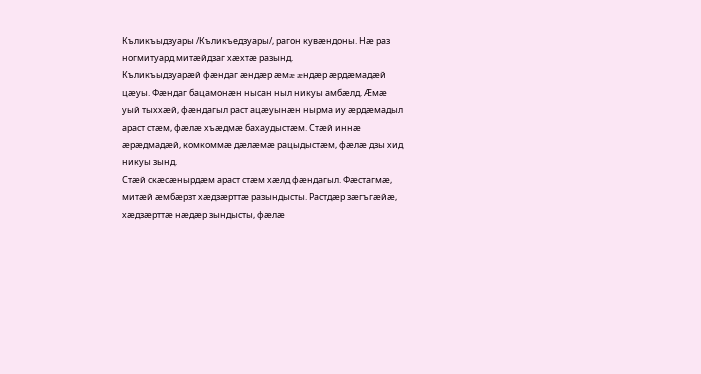Къликъыдзуары /Къликъедзуары/, рагон кувæндоны. Нæ раз ногмитуард митæйдзаг хæхтæ разынд.
Къликъыдзуарæй фæндаг æндæр æмæ æндæр æрдæмадæй цæуы. Фæндаг бацамонæн нысан ныл никуы амбæлд. Æмæ уый тыххæй, фæндагыл раст ацæуынæн нырма иу æрдæмадыл араст стæм, фæлæ хъæдмæ бахаудыстæм. Стæй иннæ æрæдмадæй, комкоммæ дæлæмæ рацыдыстæм, фæлæ дзы хид никуы зынд.
Стæй скæсæнырдæм араст стæм хæлд фæндагыл. Фæстагмæ, митæй æмбæрзт хæдзæрттæ разындысты. Растдæр зæгъгæйæ, хæдзæрттæ нæдæр зындысты, фæлæ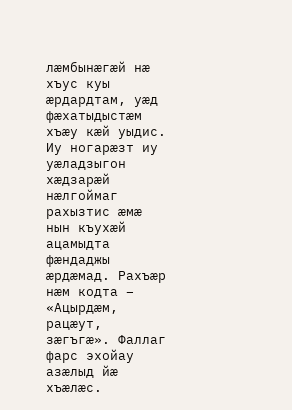лæмбынæгæй нæ хъус куы æрдардтам, уæд фæхатыдыстæм хъæу кæй уыдис.
Иу ногарæзт иу уæладзыгон хæдзарæй нæлгоймаг рахызтис æмæ нын къухæй ацамыдта фæндаджы æрдæмад. Рахъæр нæм кодта – «Ацырдæм, рацæут, зæгъгæ». Фаллаг фарс эхойау азæлыд йæ хъæлæс.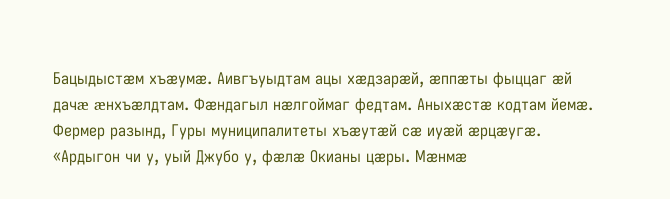Бацыдыстæм хъæумæ. Аивгъуыдтам ацы хæдзарæй, æппæты фыццаг æй дачæ æнхъæлдтам. Фæндагыл нæлгоймаг федтам. Аныхæстæ кодтам йемæ. Фермер разынд, Гуры муниципалитеты хъæутæй сæ иуæй æрцæугæ.
«Ардыгон чи у, уый Джубо у, фæлæ Окианы цæры. Мæнмæ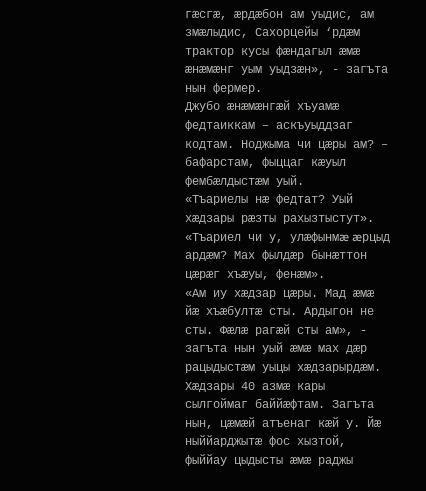гæсгæ, æрдæбон ам уыдис, ам змæлыдис, Сахорцейы ‘рдæм трактор кусы фæндагыл æмæ æнæмæнг уым уыдзæн», - загъта нын фермер.
Джубо æнæмæнгæй хъуамæ федтаиккам – аскъуыддзаг кодтам. Ноджыма чи цæры ам? – бафарстам, фыццаг кæуыл фембæлдыстæм уый.
«Тъариелы нæ федтат? Уый хæдзары рæзты рахызтыстут».
«Тъариел чи у, улæфынмæ æрцыд ардæм? Мах фылдæр бынæттон цæрæг хъæуы, фенæм».
«Ам иу хæдзар цæры. Мад æмæ йæ хъæбултæ сты. Ардыгон не сты. Фæлæ рагæй сты ам», - загъта нын уый æмæ мах дæр рацыдыстæм уыцы хæдзарырдæм.
Хæдзары 40 азмæ кары сылгоймаг баййæфтам. Загъта нын, цæмæй атъенаг кæй у. Йæ ныййарджытæ фос хызтой, фыййау цыдысты æмæ раджы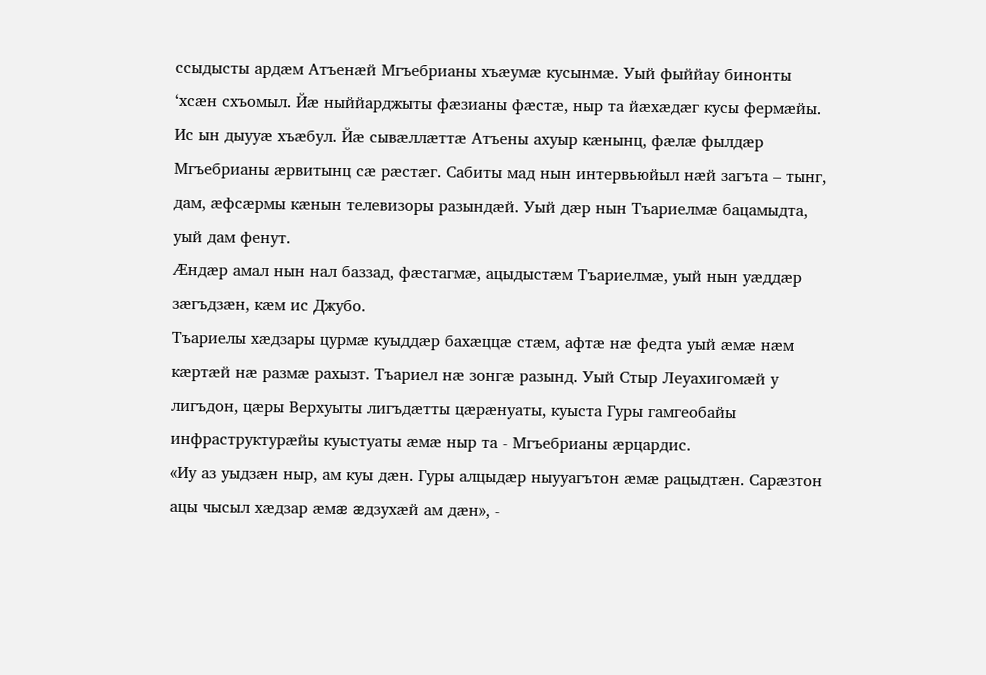ссыдысты ардæм Атъенæй Мгъебрианы хъæумæ кусынмæ. Уый фыййау бинонты ‘хсæн схъомыл. Йæ ныййарджыты фæзианы фæстæ, ныр та йæхæдæг кусы фермæйы. Ис ын дыууæ хъæбул. Йæ сывæллæттæ Атъены ахуыр кæнынц, фæлæ фылдæр Мгъебрианы æрвитынц сæ рæстæг. Сабиты мад нын интервьюйыл нæй загъта – тынг, дам, æфсæрмы кæнын телевизоры разындæй. Уый дæр нын Тъариелмæ бацамыдта, уый дам фенут.
Æндæр амал нын нал баззад, фæстагмæ, ацыдыстæм Тъариелмæ, уый нын уæддæр зæгъдзæн, кæм ис Джубо.
Тъариелы хæдзары цурмæ куыддæр бахæццæ стæм, афтæ нæ федта уый æмæ нæм кæртæй нæ размæ рахызт. Тъариел нæ зонгæ разынд. Уый Стыр Леуахигомæй у лигъдон, цæры Верхуыты лигъдæтты цæрæнуаты, куыста Гуры гамгеобайы инфраструктурæйы куыстуаты æмæ ныр та - Мгъебрианы æрцардис.
«Иу аз уыдзæн ныр, ам куы дæн. Гуры алцыдæр ныууагътон æмæ рацыдтæн. Сарæзтон ацы чысыл хæдзар æмæ æдзухæй ам дæн», -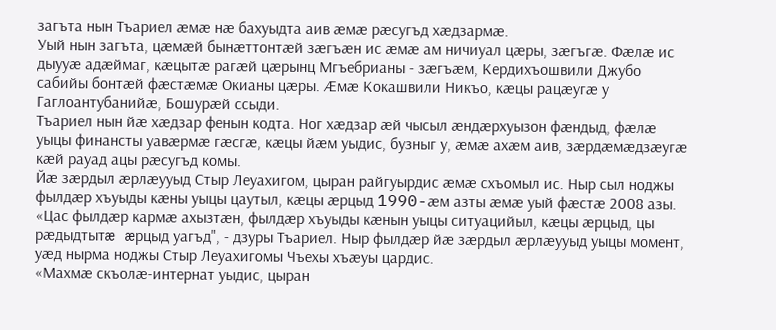загъта нын Тъариел æмæ нæ бахуыдта аив æмæ рæсугъд хæдзармæ.
Уый нын загъта, цæмæй бынæттонтæй зæгъæн ис æмæ ам ничиуал цæры, зæгъгæ. Фæлæ ис дыууæ адæймаг, кæцытæ рагæй цæрынц Мгъебрианы - зæгъæм, Кердихъошвили Джубо сабийы бонтæй фæстæмæ Окианы цæры. Æмæ Кокашвили Никъо, кæцы рацæугæ у Гаглоантубанийæ, Бошурæй ссыди.
Тъариел нын йæ хæдзар фенын кодта. Ног хæдзар æй чысыл æндæрхуызон фæндыд, фæлæ уыцы финансты уавæрмæ гæсгæ, кæцы йæм уыдис, бузныг у, æмæ ахæм аив, зæрдæмæдзæугæ кæй рауад ацы рæсугъд комы.
Йæ зæрдыл æрлæууыд Стыр Леуахигом, цыран райгуырдис æмæ схъомыл ис. Ныр сыл ноджы фылдæр хъуыды кæны уыцы цаутыл, кæцы æрцыд 1990-æм азты æмæ уый фæстæ 2008 азы.
«Цас фылдæр кармæ ахызтæн, фылдæр хъуыды кæнын уыцы ситуацийыл, кæцы æрцыд, цы рæдыдтытæ æрцыд уагъд", - дзуры Тъариел. Ныр фылдæр йæ зæрдыл æрлæууыд уыцы момент, уæд нырма ноджы Стыр Леуахигомы Чъехы хъæуы цардис.
«Махмæ скъолæ-интернат уыдис, цыран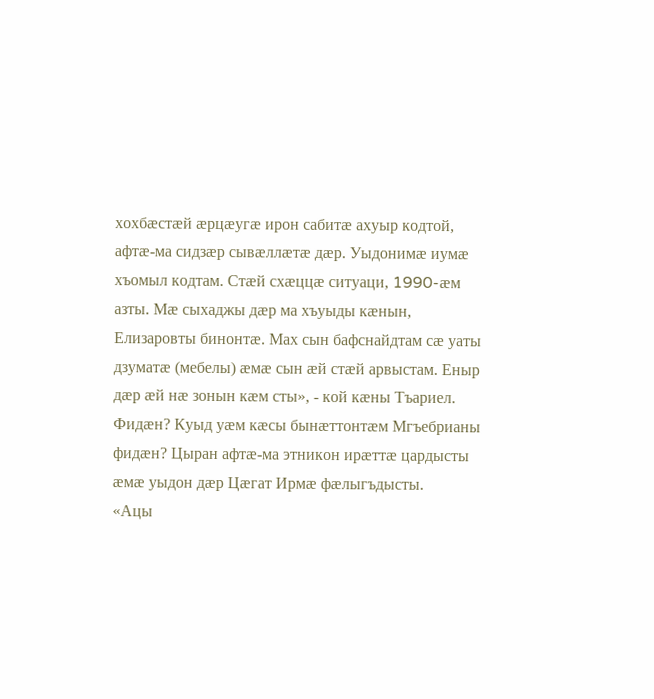хохбæстæй æрцæугæ ирон сабитæ ахуыр кодтой, афтæ-ма сидзæр сывæллæтæ дæр. Уыдонимæ иумæ хъомыл кодтам. Стæй схæццæ ситуаци, 1990-æм азты. Мæ сыхаджы дæр ма хъуыды кæнын, Елизаровты бинонтæ. Мах сын бафснайдтам сæ уаты дзуматæ (мебелы) æмæ сын æй стæй арвыстам. Еныр дæр æй нæ зонын кæм сты», - кой кæны Тъариел.
Фидæн? Куыд уæм кæсы бынæттонтæм Мгъебрианы фидæн? Цыран афтæ-ма этникон ирæттæ цардысты æмæ уыдон дæр Цæгат Ирмæ фæлыгъдысты.
«Ацы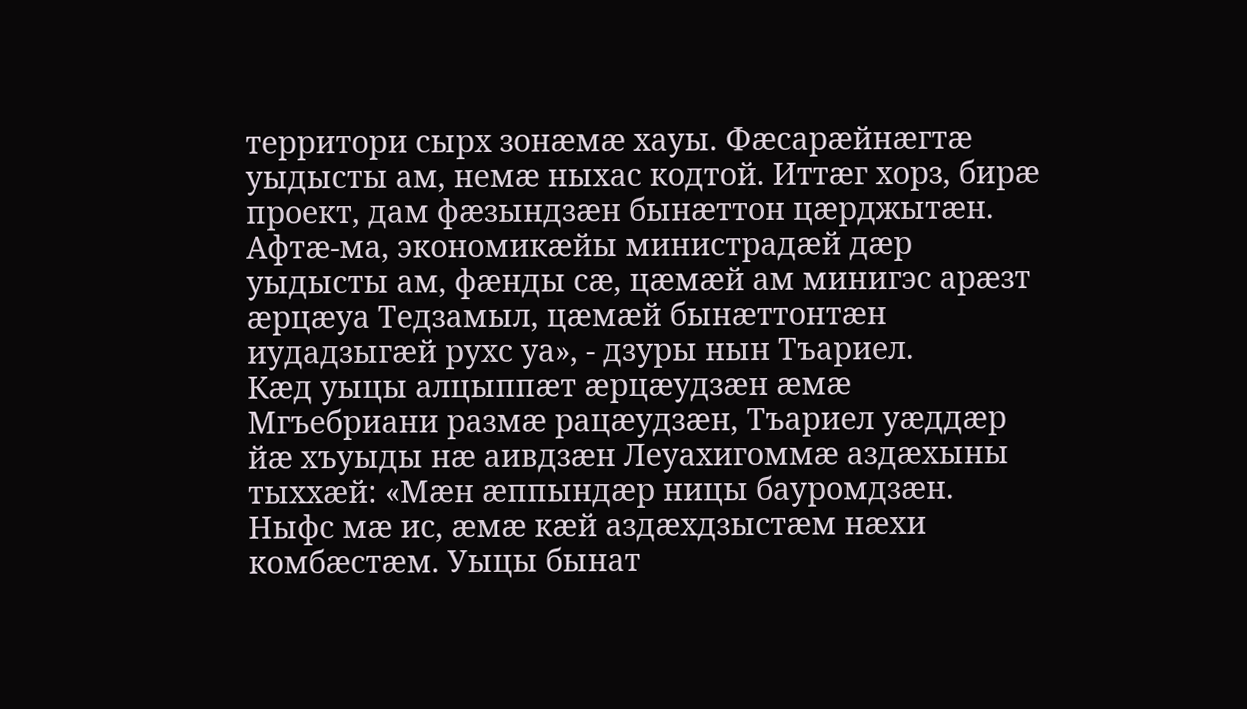территори сырх зонæмæ хауы. Фæсарæйнæгтæ уыдысты ам, немæ ныхас кодтой. Иттæг хорз, бирæ проект, дам фæзындзæн бынæттон цæрджытæн. Афтæ-ма, экономикæйы министрадæй дæр уыдысты ам, фæнды сæ, цæмæй ам минигэс арæзт æрцæуа Тедзамыл, цæмæй бынæттонтæн иудадзыгæй рухс уа», - дзуры нын Тъариел.
Кæд уыцы алцыппæт æрцæудзæн æмæ Мгъебриани размæ рацæудзæн, Тъариел уæддæр йæ хъуыды нæ аивдзæн Леуахигоммæ аздæхыны тыххæй: «Мæн æппындæр ницы бауромдзæн. Ныфс мæ ис, æмæ кæй аздæхдзыстæм нæхи комбæстæм. Уыцы бынат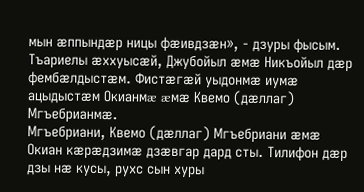мын æппындæр ницы фæивдзæн», - дзуры фысым.
Тъариелы æххуысæй, Джубойыл æмæ Никъойыл дæр фембæлдыстæм. Фистæгæй уыдонмæ иумæ ацыдыстæм Окианмæ æмæ Квемо (дæллаг) Мгъебрианмæ.
Мгъебриани, Квемо (дæллаг) Мгъебриани æмæ Окиан кæрæдзимæ дзæвгар дард сты. Тилифон дæр дзы нæ кусы, рухс сын хуры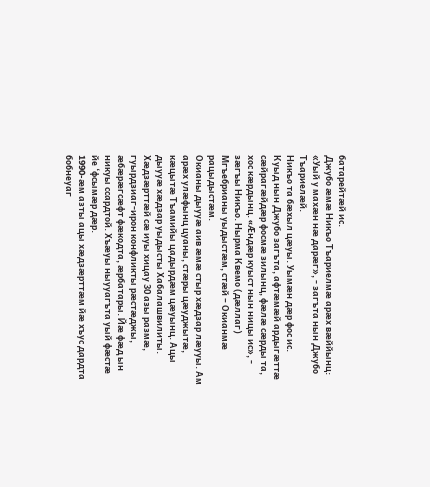батарейтæй ис.
Джубо æмæ Никъо Тъариелмæ арæх вæййынц: «Уый у махæн нæ дарæг», - загъта нын Джубо Тъариелæй.
Никъо та бæхыл цæуы. Уымæн дæр фос ис.
Куыд нын Джубо загъта, афтæмæй ардыгæттæ сæйрагæйдæр фосмæ зилынц, фæлæ сæрды та, хос кæрдынц. «Æндæр куыст нын ницы ис», - зæгъы Никъо. Нырма Квемо (дæллаг) Мгъебрианы уыдыстæм, стæй – Окианмæ рацыдыстæм.
Окианы дыууæ аив æмæ стыр хæдзар лæууы. Ам арæх улæфынц цуаны, стæры цæуджытæ, кæцытæ Тъамийы цадырдæм цæуынц. Ацы дыууæ хæдзар уыдысты Хабалашвилиты. Хæдзæрттæй сæ иуы хицау 30 азы размæ, гуырдзиаг-ирон конфликты рæстæджы, æбæрæгсæфт фæкодта, æрбатары. Йæ фæд ын никуы ссардтой. Хъæуы ныууагъта уый фæстæ йе ‘фсымæр дæр.
1990-æм азты ацы хæдзæрттæм йæ хъус дардта бобнеуаг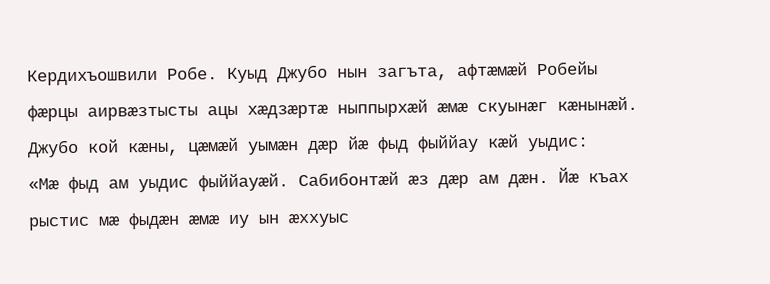Кердихъошвили Робе. Куыд Джубо нын загъта, афтæмæй Робейы фæрцы аирвæзтысты ацы хæдзæртæ ныппырхæй æмæ скуынæг кæнынæй.
Джубо кой кæны, цæмæй уымæн дæр йæ фыд фыййау кæй уыдис:
«Мæ фыд ам уыдис фыййауæй. Сабибонтæй æз дæр ам дæн. Йæ къах рыстис мæ фыдæн æмæ иу ын æххуыс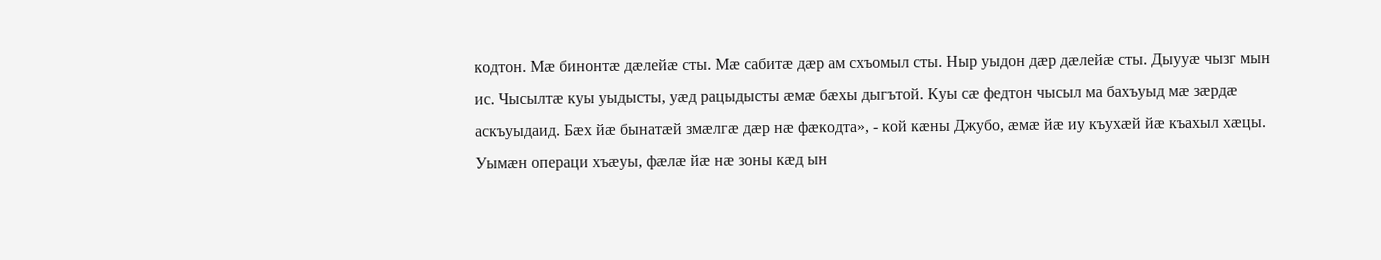кодтон. Мæ бинонтæ дæлейæ сты. Мæ сабитæ дæр ам схъомыл сты. Ныр уыдон дæр дæлейæ сты. Дыууæ чызг мын ис. Чысылтæ куы уыдысты, уæд рацыдысты æмæ бæхы дыгътой. Куы сæ федтон чысыл ма бахъуыд мæ зæрдæ аскъуыдаид. Бæх йæ бынатæй змæлгæ дæр нæ фæкодта», - кой кæны Джубо, æмæ йæ иу къухæй йæ къахыл хæцы. Уымæн операци хъæуы, фæлæ йæ нæ зоны кæд ын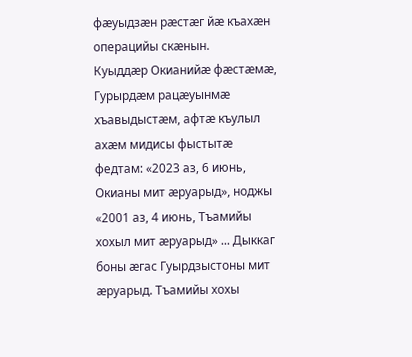фæуыдзæн рæстæг йæ къахæн операцийы скæнын.
Куыддæр Окианийæ фæстæмæ, Гурырдæм рацæуынмæ хъавыдыстæм, афтæ къулыл ахæм мидисы фыстытæ федтам: «2023 аз, 6 июнь, Окианы мит æруарыд», ноджы «2001 аз, 4 июнь, Тъамийы хохыл мит æруарыд» ... Дыккаг боны æгас Гуырдзыстоны мит æруарыд. Тъамийы хохы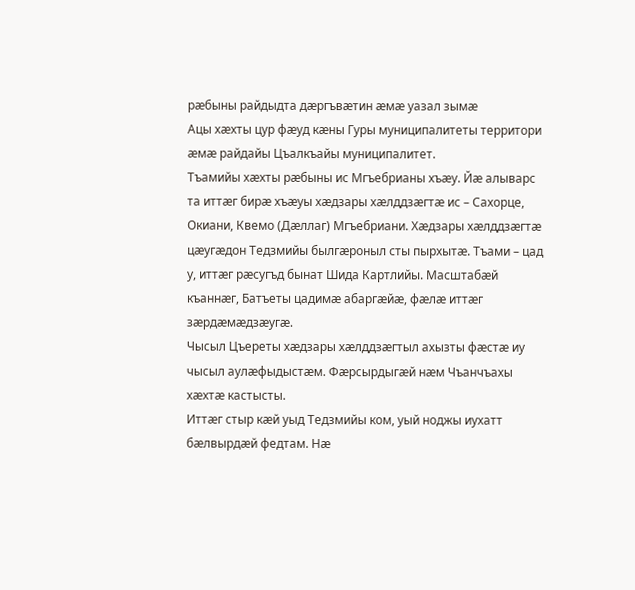рæбыны райдыдта дæргъвæтин æмæ уазал зымæ
Ацы хæхты цур фæуд кæны Гуры муниципалитеты территори æмæ райдайы Цъалкъайы муниципалитет.
Тъамийы хæхты рæбыны ис Мгъебрианы хъæу. Йæ алыварс та иттæг бирæ хъæуы хæдзары хæлддзæгтæ ис – Сахорце, Окиани, Квемо (Дæллаг) Мгъебриани. Хæдзары хæлддзæгтæ цæугæдон Тедзмийы былгæроныл сты пырхытæ. Тъами – цад у, иттæг рæсугъд бынат Шида Картлийы. Масштабæй къаннæг, Батъеты цадимæ абаргæйæ, фæлæ иттæг зæрдæмæдзæугæ.
Чысыл Цъереты хæдзары хæлддзæгтыл ахызты фæстæ иу чысыл аулæфыдыстæм. Фæрсырдыгæй нæм Чъанчъахы хæхтæ кастысты.
Иттæг стыр кæй уыд Тедзмийы ком, уый ноджы иухатт бæлвырдæй федтам. Нæ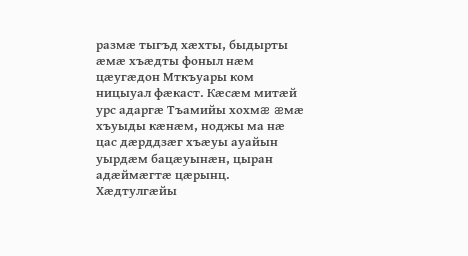размæ тыгъд хæхты, быдырты æмæ хъæдты фоныл нæм цæугæдон Мткъуары ком ницыуал фæкаст. Кæсæм митæй урс адаргæ Тъамийы хохмæ æмæ хъуыды кæнæм, ноджы ма нæ цас дæрддзæг хъæуы ауайын уырдæм бацæуынæн, цыран адæймæгтæ цæрынц.
Хæдтулгæйы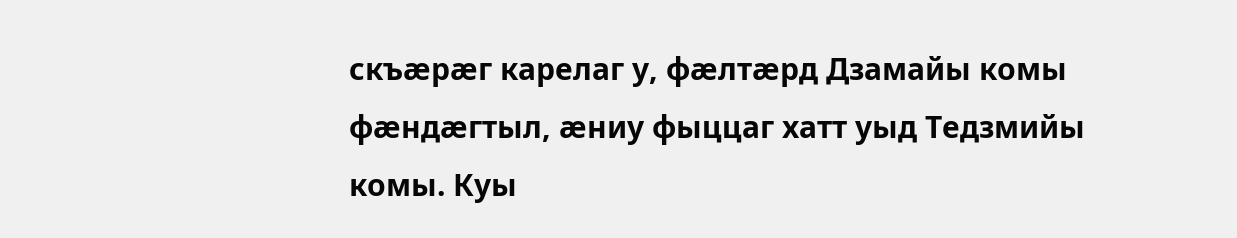скъæрæг карелаг у, фæлтæрд Дзамайы комы фæндæгтыл, æниу фыццаг хатт уыд Тедзмийы комы. Куы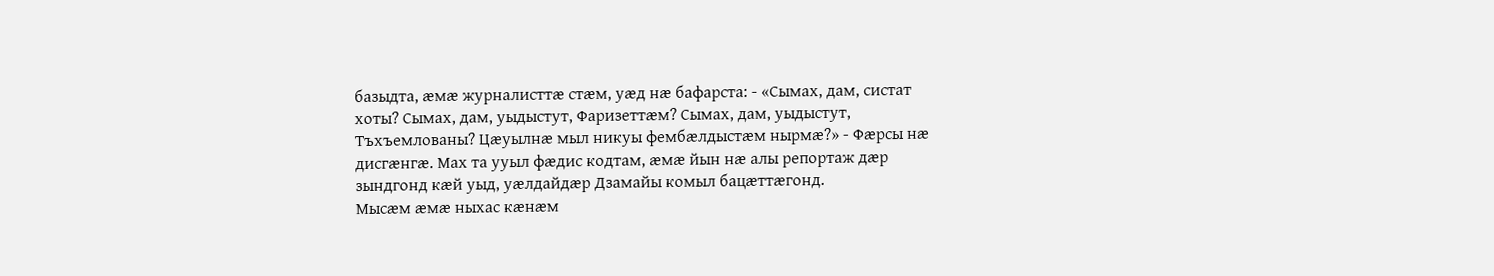базыдта, æмæ журналисттæ стæм, уæд нæ бафарста: - «Сымах, дам, систат хоты? Сымах, дам, уыдыстут, Фаризеттæм? Сымах, дам, уыдыстут, Тъхъемлованы? Цæуылнæ мыл никуы фембæлдыстæм нырмæ?» - Фæрсы нæ дисгæнгæ. Мах та ууыл фæдис кодтам, æмæ йын нæ алы репортаж дæр зындгонд кæй уыд, уæлдайдæр Дзамайы комыл бацæттæгонд.
Мысæм æмæ ныхас кæнæм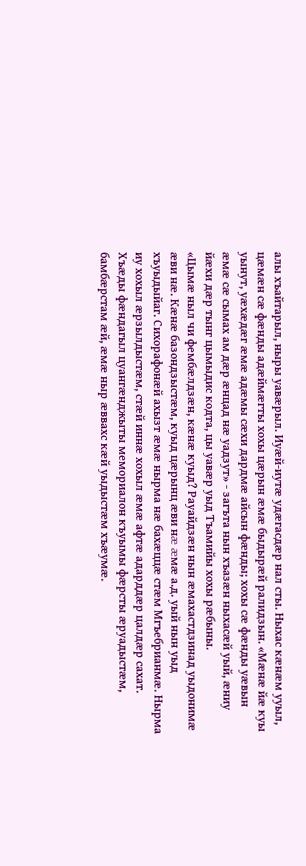алы хъайтарыл, ныры уавæрыл. Иуæй-иутæ удæгасдæр нал сты. Ныхас кæнæм ууыл, цæмæн сæ фæнды адæймæгты хохы цæрын æмæ быдырæй ралидзын. «Мæнæ йæ куы уынут, уæхæдæг æмæ адæмы сæхи дардмæ айсын фæнды; хохы сæ фæнды уæвын æмæ сæ сымах ам дæр æнцад нæ уадзут» - загъта нын хъазæн ныхасæй уый, æниу йæхи дæр тынг цымыдис кодта, цы уавæр уыд Тъамийы хохы рæбыны.
«Цымæ ныл чи фембæлдзæн, кæнæ куыд? Рауайдзæн нын æмахастдзинад уыдонимæ æви нæ. Кæнæ базондзыстæм, куыд цæрынц æви нæ æмæ а.д. уый нын уыд хъуыдыйаг. Сихорафонæй ахызт æмæ нырма нæ бахæццæ стæм Мгъебрианмæ. Нырма иу хохыл æрзылдыстæм, стæй иннæ хохыл æмæ афтæ адарддæр цалдæр сахат. Хъæды фæндагыл цуангæнджыты мемориалон къуымы фæрсты æруадыстæм, бамбæрстам æй, æмæ ныр æввахс кæй уыдыстæм хъæумæ.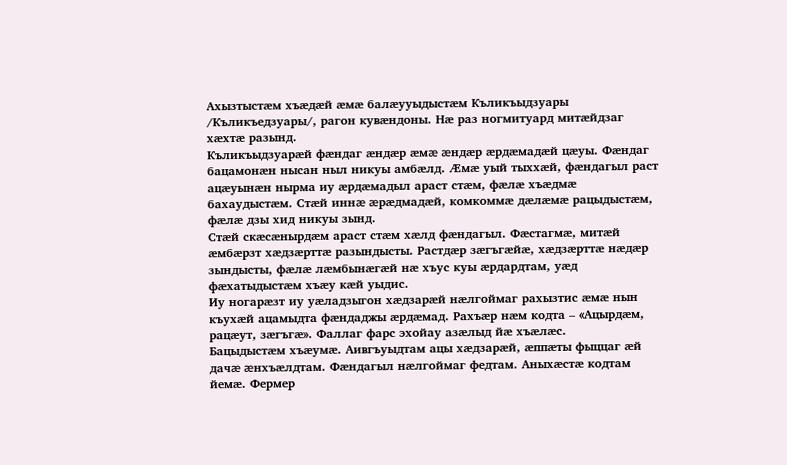Ахызтыстæм хъæдæй æмæ балæууыдыстæм Къликъыдзуары /Къликъедзуары/, рагон кувæндоны. Нæ раз ногмитуард митæйдзаг хæхтæ разынд.
Къликъыдзуарæй фæндаг æндæр æмæ æндæр æрдæмадæй цæуы. Фæндаг бацамонæн нысан ныл никуы амбæлд. Æмæ уый тыххæй, фæндагыл раст ацæуынæн нырма иу æрдæмадыл араст стæм, фæлæ хъæдмæ бахаудыстæм. Стæй иннæ æрæдмадæй, комкоммæ дæлæмæ рацыдыстæм, фæлæ дзы хид никуы зынд.
Стæй скæсæнырдæм араст стæм хæлд фæндагыл. Фæстагмæ, митæй æмбæрзт хæдзæрттæ разындысты. Растдæр зæгъгæйæ, хæдзæрттæ нæдæр зындысты, фæлæ лæмбынæгæй нæ хъус куы æрдардтам, уæд фæхатыдыстæм хъæу кæй уыдис.
Иу ногарæзт иу уæладзыгон хæдзарæй нæлгоймаг рахызтис æмæ нын къухæй ацамыдта фæндаджы æрдæмад. Рахъæр нæм кодта – «Ацырдæм, рацæут, зæгъгæ». Фаллаг фарс эхойау азæлыд йæ хъæлæс.
Бацыдыстæм хъæумæ. Аивгъуыдтам ацы хæдзарæй, æппæты фыццаг æй дачæ æнхъæлдтам. Фæндагыл нæлгоймаг федтам. Аныхæстæ кодтам йемæ. Фермер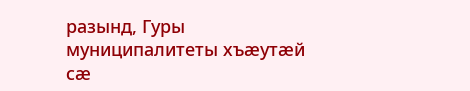разынд, Гуры муниципалитеты хъæутæй сæ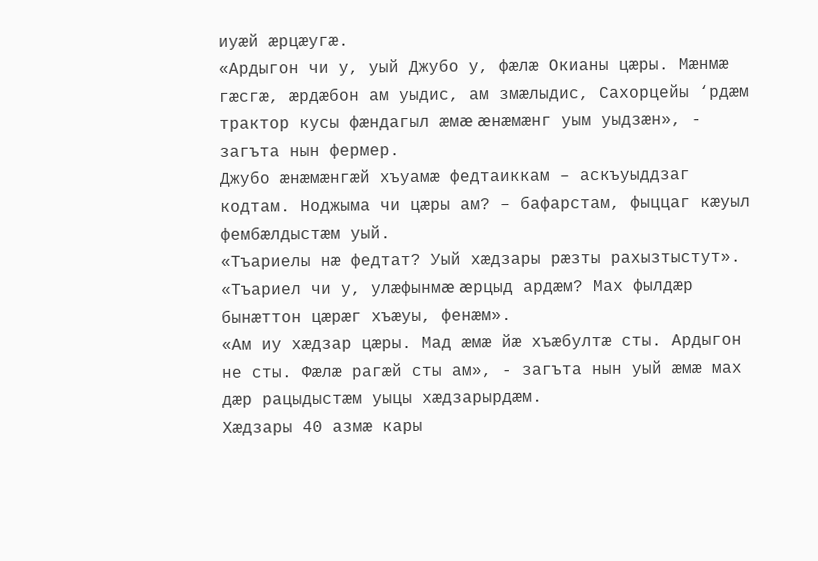иуæй æрцæугæ.
«Ардыгон чи у, уый Джубо у, фæлæ Окианы цæры. Мæнмæ гæсгæ, æрдæбон ам уыдис, ам змæлыдис, Сахорцейы ‘рдæм трактор кусы фæндагыл æмæ æнæмæнг уым уыдзæн», - загъта нын фермер.
Джубо æнæмæнгæй хъуамæ федтаиккам – аскъуыддзаг кодтам. Ноджыма чи цæры ам? – бафарстам, фыццаг кæуыл фембæлдыстæм уый.
«Тъариелы нæ федтат? Уый хæдзары рæзты рахызтыстут».
«Тъариел чи у, улæфынмæ æрцыд ардæм? Мах фылдæр бынæттон цæрæг хъæуы, фенæм».
«Ам иу хæдзар цæры. Мад æмæ йæ хъæбултæ сты. Ардыгон не сты. Фæлæ рагæй сты ам», - загъта нын уый æмæ мах дæр рацыдыстæм уыцы хæдзарырдæм.
Хæдзары 40 азмæ кары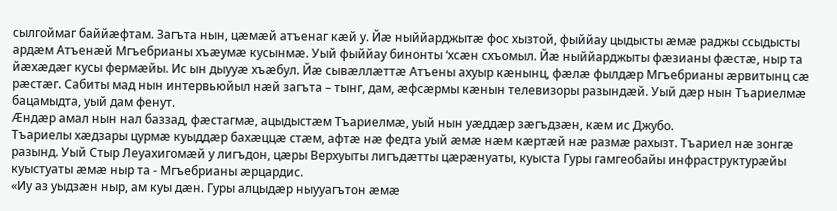сылгоймаг баййæфтам. Загъта нын, цæмæй атъенаг кæй у. Йæ ныййарджытæ фос хызтой, фыййау цыдысты æмæ раджы ссыдысты ардæм Атъенæй Мгъебрианы хъæумæ кусынмæ. Уый фыййау бинонты ‘хсæн схъомыл. Йæ ныййарджыты фæзианы фæстæ, ныр та йæхæдæг кусы фермæйы. Ис ын дыууæ хъæбул. Йæ сывæллæттæ Атъены ахуыр кæнынц, фæлæ фылдæр Мгъебрианы æрвитынц сæ рæстæг. Сабиты мад нын интервьюйыл нæй загъта – тынг, дам, æфсæрмы кæнын телевизоры разындæй. Уый дæр нын Тъариелмæ бацамыдта, уый дам фенут.
Æндæр амал нын нал баззад, фæстагмæ, ацыдыстæм Тъариелмæ, уый нын уæддæр зæгъдзæн, кæм ис Джубо.
Тъариелы хæдзары цурмæ куыддæр бахæццæ стæм, афтæ нæ федта уый æмæ нæм кæртæй нæ размæ рахызт. Тъариел нæ зонгæ разынд. Уый Стыр Леуахигомæй у лигъдон, цæры Верхуыты лигъдæтты цæрæнуаты, куыста Гуры гамгеобайы инфраструктурæйы куыстуаты æмæ ныр та - Мгъебрианы æрцардис.
«Иу аз уыдзæн ныр, ам куы дæн. Гуры алцыдæр ныууагътон æмæ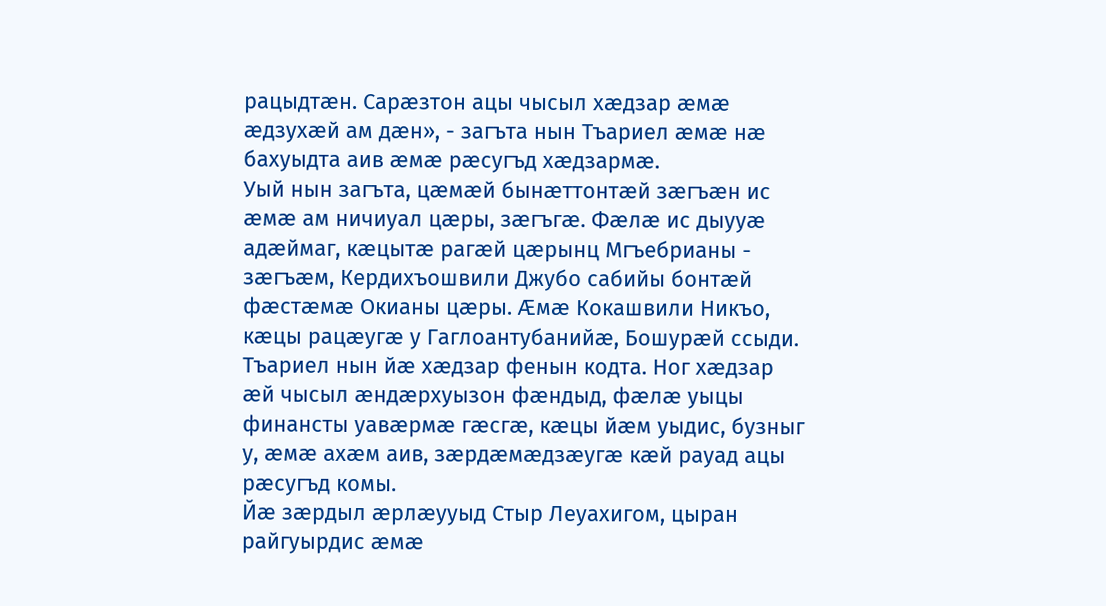рацыдтæн. Сарæзтон ацы чысыл хæдзар æмæ æдзухæй ам дæн», - загъта нын Тъариел æмæ нæ бахуыдта аив æмæ рæсугъд хæдзармæ.
Уый нын загъта, цæмæй бынæттонтæй зæгъæн ис æмæ ам ничиуал цæры, зæгъгæ. Фæлæ ис дыууæ адæймаг, кæцытæ рагæй цæрынц Мгъебрианы - зæгъæм, Кердихъошвили Джубо сабийы бонтæй фæстæмæ Окианы цæры. Æмæ Кокашвили Никъо, кæцы рацæугæ у Гаглоантубанийæ, Бошурæй ссыди.
Тъариел нын йæ хæдзар фенын кодта. Ног хæдзар æй чысыл æндæрхуызон фæндыд, фæлæ уыцы финансты уавæрмæ гæсгæ, кæцы йæм уыдис, бузныг у, æмæ ахæм аив, зæрдæмæдзæугæ кæй рауад ацы рæсугъд комы.
Йæ зæрдыл æрлæууыд Стыр Леуахигом, цыран райгуырдис æмæ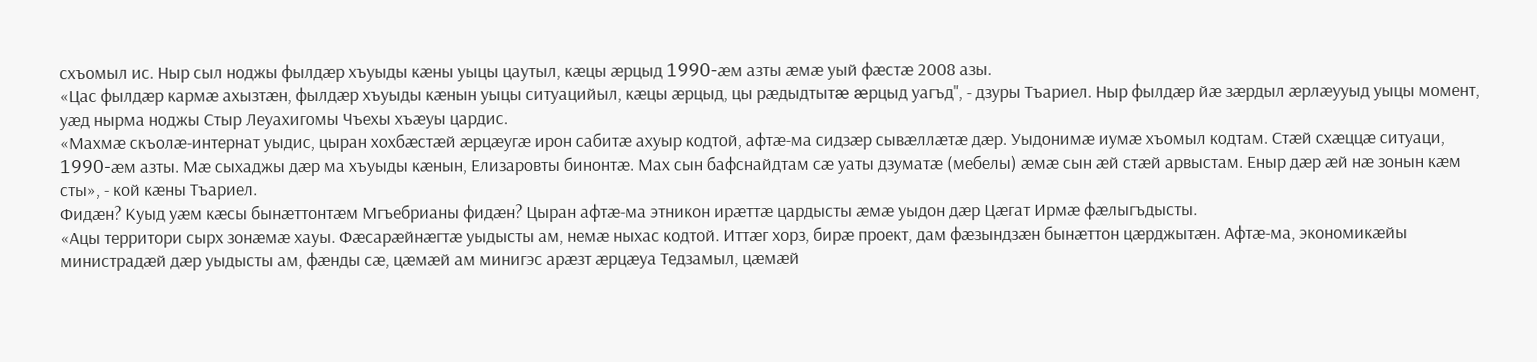схъомыл ис. Ныр сыл ноджы фылдæр хъуыды кæны уыцы цаутыл, кæцы æрцыд 1990-æм азты æмæ уый фæстæ 2008 азы.
«Цас фылдæр кармæ ахызтæн, фылдæр хъуыды кæнын уыцы ситуацийыл, кæцы æрцыд, цы рæдыдтытæ æрцыд уагъд", - дзуры Тъариел. Ныр фылдæр йæ зæрдыл æрлæууыд уыцы момент, уæд нырма ноджы Стыр Леуахигомы Чъехы хъæуы цардис.
«Махмæ скъолæ-интернат уыдис, цыран хохбæстæй æрцæугæ ирон сабитæ ахуыр кодтой, афтæ-ма сидзæр сывæллæтæ дæр. Уыдонимæ иумæ хъомыл кодтам. Стæй схæццæ ситуаци, 1990-æм азты. Мæ сыхаджы дæр ма хъуыды кæнын, Елизаровты бинонтæ. Мах сын бафснайдтам сæ уаты дзуматæ (мебелы) æмæ сын æй стæй арвыстам. Еныр дæр æй нæ зонын кæм сты», - кой кæны Тъариел.
Фидæн? Куыд уæм кæсы бынæттонтæм Мгъебрианы фидæн? Цыран афтæ-ма этникон ирæттæ цардысты æмæ уыдон дæр Цæгат Ирмæ фæлыгъдысты.
«Ацы территори сырх зонæмæ хауы. Фæсарæйнæгтæ уыдысты ам, немæ ныхас кодтой. Иттæг хорз, бирæ проект, дам фæзындзæн бынæттон цæрджытæн. Афтæ-ма, экономикæйы министрадæй дæр уыдысты ам, фæнды сæ, цæмæй ам минигэс арæзт æрцæуа Тедзамыл, цæмæй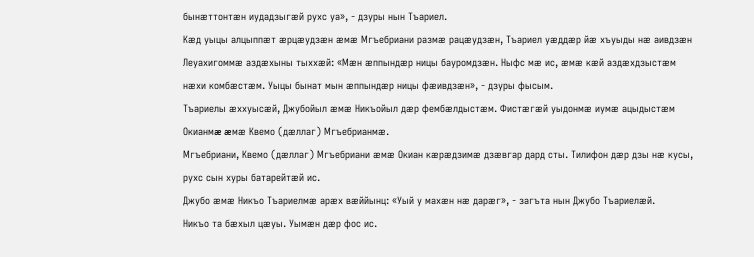бынæттонтæн иудадзыгæй рухс уа», - дзуры нын Тъариел.
Кæд уыцы алцыппæт æрцæудзæн æмæ Мгъебриани размæ рацæудзæн, Тъариел уæддæр йæ хъуыды нæ аивдзæн Леуахигоммæ аздæхыны тыххæй: «Мæн æппындæр ницы бауромдзæн. Ныфс мæ ис, æмæ кæй аздæхдзыстæм нæхи комбæстæм. Уыцы бынат мын æппындæр ницы фæивдзæн», - дзуры фысым.
Тъариелы æххуысæй, Джубойыл æмæ Никъойыл дæр фембæлдыстæм. Фистæгæй уыдонмæ иумæ ацыдыстæм Окианмæ æмæ Квемо (дæллаг) Мгъебрианмæ.
Мгъебриани, Квемо (дæллаг) Мгъебриани æмæ Окиан кæрæдзимæ дзæвгар дард сты. Тилифон дæр дзы нæ кусы, рухс сын хуры батарейтæй ис.
Джубо æмæ Никъо Тъариелмæ арæх вæййынц: «Уый у махæн нæ дарæг», - загъта нын Джубо Тъариелæй.
Никъо та бæхыл цæуы. Уымæн дæр фос ис.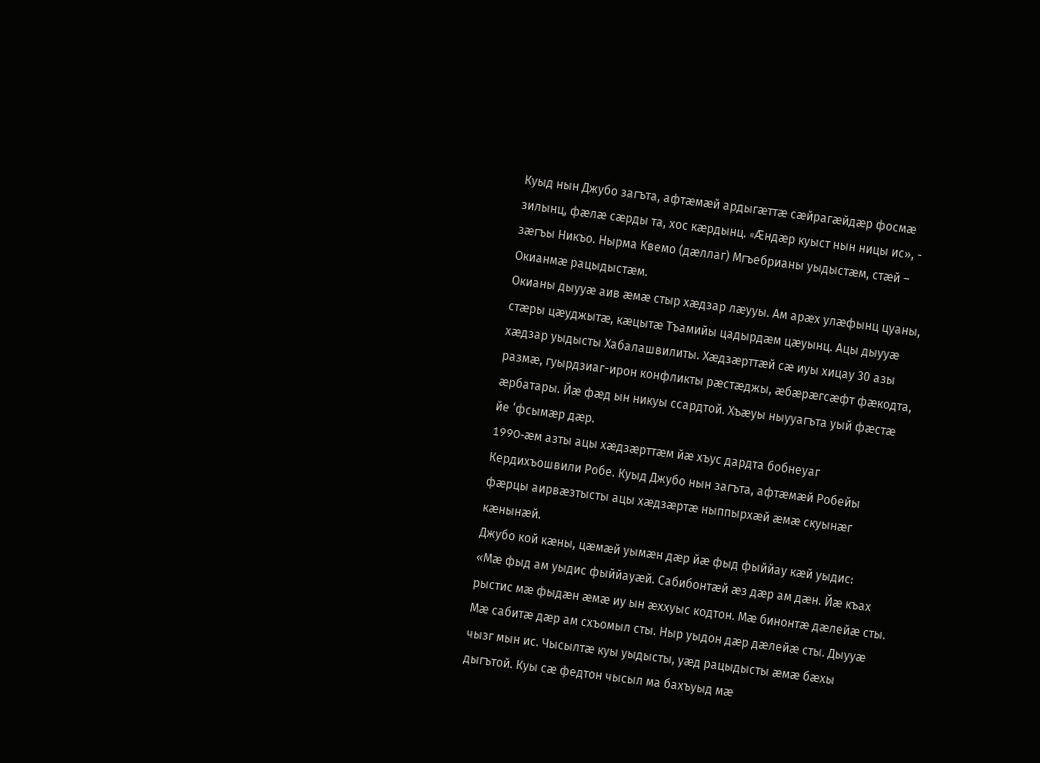Куыд нын Джубо загъта, афтæмæй ардыгæттæ сæйрагæйдæр фосмæ зилынц, фæлæ сæрды та, хос кæрдынц. «Æндæр куыст нын ницы ис», - зæгъы Никъо. Нырма Квемо (дæллаг) Мгъебрианы уыдыстæм, стæй – Окианмæ рацыдыстæм.
Окианы дыууæ аив æмæ стыр хæдзар лæууы. Ам арæх улæфынц цуаны, стæры цæуджытæ, кæцытæ Тъамийы цадырдæм цæуынц. Ацы дыууæ хæдзар уыдысты Хабалашвилиты. Хæдзæрттæй сæ иуы хицау 30 азы размæ, гуырдзиаг-ирон конфликты рæстæджы, æбæрæгсæфт фæкодта, æрбатары. Йæ фæд ын никуы ссардтой. Хъæуы ныууагъта уый фæстæ йе ‘фсымæр дæр.
1990-æм азты ацы хæдзæрттæм йæ хъус дардта бобнеуаг Кердихъошвили Робе. Куыд Джубо нын загъта, афтæмæй Робейы фæрцы аирвæзтысты ацы хæдзæртæ ныппырхæй æмæ скуынæг кæнынæй.
Джубо кой кæны, цæмæй уымæн дæр йæ фыд фыййау кæй уыдис:
«Мæ фыд ам уыдис фыййауæй. Сабибонтæй æз дæр ам дæн. Йæ къах рыстис мæ фыдæн æмæ иу ын æххуыс кодтон. Мæ бинонтæ дæлейæ сты. Мæ сабитæ дæр ам схъомыл сты. Ныр уыдон дæр дæлейæ сты. Дыууæ чызг мын ис. Чысылтæ куы уыдысты, уæд рацыдысты æмæ бæхы дыгътой. Куы сæ федтон чысыл ма бахъуыд мæ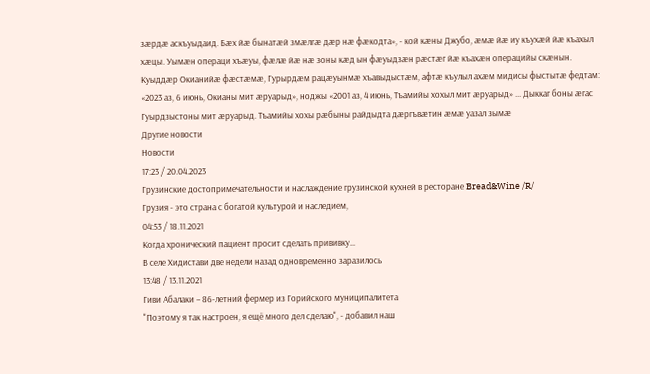зæрдæ аскъуыдаид. Бæх йæ бынатæй змæлгæ дæр нæ фæкодта», - кой кæны Джубо, æмæ йæ иу къухæй йæ къахыл хæцы. Уымæн операци хъæуы, фæлæ йæ нæ зоны кæд ын фæуыдзæн рæстæг йæ къахæн операцийы скæнын.
Куыддæр Окианийæ фæстæмæ, Гурырдæм рацæуынмæ хъавыдыстæм, афтæ къулыл ахæм мидисы фыстытæ федтам: «2023 аз, 6 июнь, Окианы мит æруарыд», ноджы «2001 аз, 4 июнь, Тъамийы хохыл мит æруарыд» ... Дыккаг боны æгас Гуырдзыстоны мит æруарыд. Тъамийы хохы рæбыны райдыдта дæргъвæтин æмæ уазал зымæ
Другие новости
Новости
17:23 / 20.04.2023
Грузинские достопримечательности и наслаждение грузинской кухней в ресторане Bread&Wine /R/
Грузия - это страна с богатой культурой и наследием,
04:53 / 18.11.2021
Когда хронический пациент просит сделать прививку…
В селе Хидистави две недели назад одновременно заразилось
13:48 / 13.11.2021
Гиви Абалаки – 86-летний фермер из Горийского муниципалитета
"Поэтому я так настроен, я ещё много дел сделаю", - добавил наш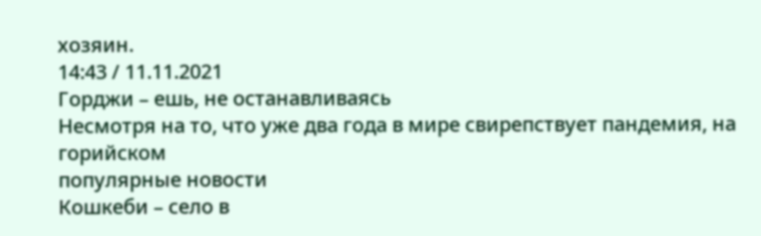хозяин.
14:43 / 11.11.2021
Горджи – ешь, не останавливаясь
Несмотря на то, что уже два года в мире свирепствует пандемия, на
горийском
популярные новости
Кошкеби – село в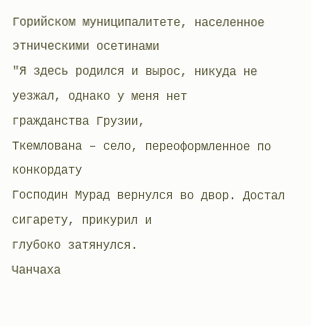Горийском муниципалитете, населенное этническими осетинами
"Я здесь родился и вырос, никуда не уезжал, однако у меня нет
гражданства Грузии,
Ткемлована – село, переоформленное по конкордату
Господин Мурад вернулся во двор. Достал сигарету, прикурил и
глубоко затянулся.
Чанчаха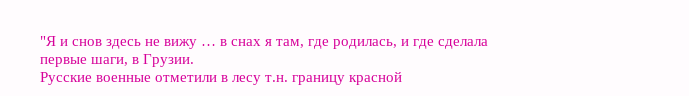"Я и снов здесь не вижу … в снах я там, где родилась, и где сделала
первые шаги, в Грузии.
Русские военные отметили в лесу т.н. границу красной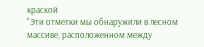краской
"Эти отметки мы обнаружили в лесном массиве, расположенном между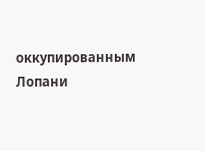оккупированным Лопани